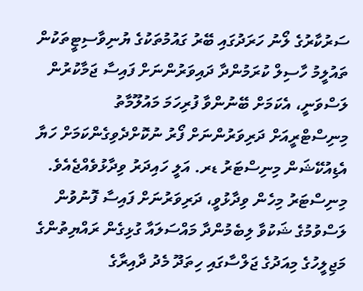ސަރުކާރުގެ ލޯނު ހަރަދުގައި ބޭރު ގައުމުތަކުގެ ޔުނިވާސިޓީތަކުން ތައުލީމު ހާސިލް ކުރަމުންދާ ދައިވަރުންނަށް ފައިސާ ޖަމާކުރުން ލަސްވަނީ، އެކަމަށް ބޭނުންވާ ފުރިހަމަ މައުލޫމާތު މިނިސްޓްރީއަށް ދަރިވަރުންނަށް ފޯރު ނުކޮށްދެވިގެންކަމަށް ހަޔާ އެޑިއުކޭޝަން މިނިސްޓަރު ޑރ. އަލީ ހައިދަރު ވިދާޅުވެއްޖެއެވެ.
މިނިސްޓަރު މިހެން ވިދާޅުވީ، ދަރިވަރުނަށް ފައިސާ ފޮނުވުން ލަސްވުމުގެ ޝަކުވާ ލިބެމުންދާ މައްސަލައާ ގުޅިގެން ރައްޔިތުންގެ މަޖިލީހުގެ މިއަދުގެ ޖަލްސާގައި ހިތަދޫ މެދު ދާއިރާގެ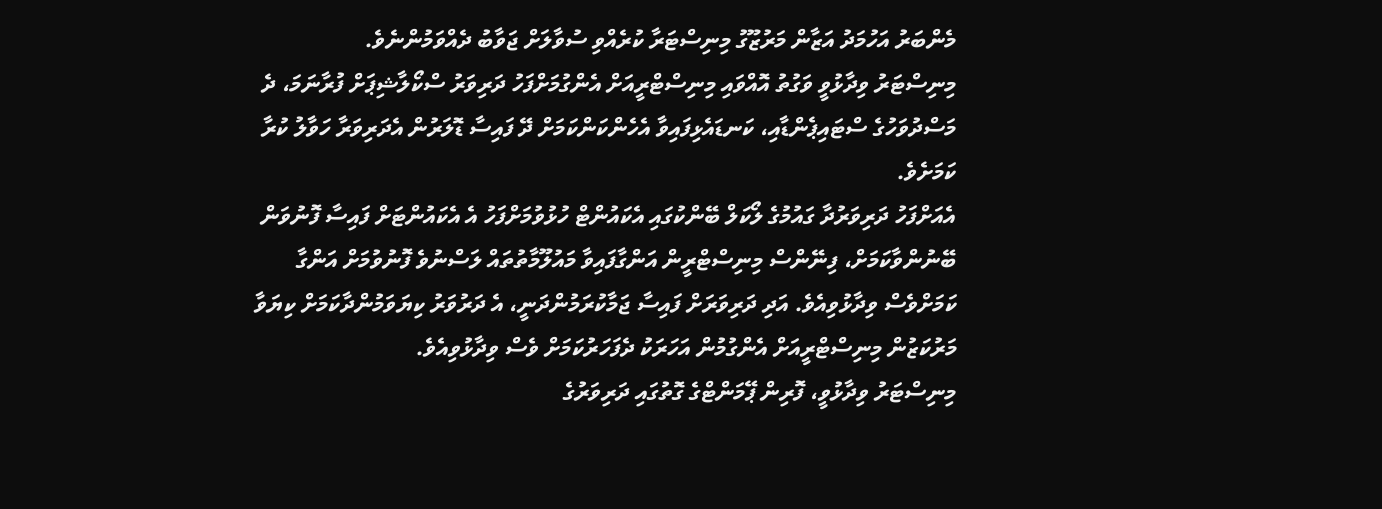މެންބަރު އަހުމަދު އަޒާން މަރުޒޫގު މިނިސްޓަރާ ކުރެއްވި ސުވާލަށް ޖަވާބު ދެއްވަމުންނެވެ.
މިނިސްޓަރު ވިދާޅުވީ ވަގުތު އޮއްވައި މިނިސްޓްރީއަށް އެންގުމަށްފަހު ދަރިވަރު ސްކޯލާޝިޕަށް ފުރާނަމަ، ދެ މަސްދުވަހުގެ ސްޓައިޕެންޑާއި، ކަނޑައެޅިފައިވާ އެހެންކަންކަމަށް ދޭ ފައިސާ ޑޮލަރުން އެދަރިވަރާ ހަވާލު ކުރާ ކަމަށެވެ.
އެއަށްފަހު ދަރިވަރުދާ ގައުމުގެ ލޯކަލް ބޭންކުގައި އެކައުންޓް ހުޅުވުމަށްފަހު އެ އެކައުންޓަށް ފައިސާ ފޮނުވަން ބޭނުންވާކަމަށް، ފިނޭންސް މިނިސްޓްރީން އަންގާފައިވާ މައުލޫމާތުތައް ލަސްނުވެ ފޮނުވުމަށް އަންގާ ކަމަށްވެސް ވިދާޅުވިއެވެ. އަދި ދަރިވަރަށް ފައިސާ ޖަމާކުރަމުންދަނީ، އެ ދަރުވަރު ކިޔަވަމުންދާކަމަށް ކިޔަވާ މަރުކަޒުން މިނިސްޓްރީއަށް އެންގުމުން އަހަރަކު ދެފަހަރުކަމަށް ވެސް ވިދާޅުވިއެވެ.
މިނިސްޓަރު ވިދާޅުވީ، ފޮރިން ޕޭމަންޓްގެ ގޮތުގައި ދަރިވަރުގެ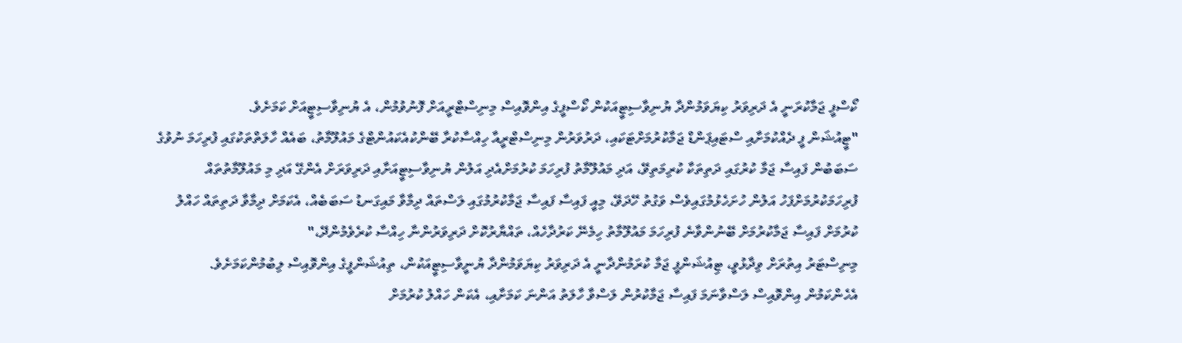ކޯސްފީ ޖަމާކުރަނީ އެ ދަރިވަރު ކިޔަވަމުންދާ ޔުނިވާސިޓީއަކުން ކޯސްފީގެ އިންވޮއިސް މިނިސްޓްރީއަށް ފޮނުވުމުން، އެ ޔުނިވާސިޓީއަށް ކަމަށެވެ.
"ޓީއުޝަން ފީ ދެއްކުމަށާއި ސްޓައިޕަންޑް ޖަމާކުރުމަށްޓަކައި، ދަރުވަރުން މިނިސްޓްރީއާ ހިއްސާކުރާ ބޭންކުއެކައުންޓްގެ މައުލޫމާތު، ބައެއް ހާލަތްތަކުގައި ފުރިހަމަ ނުވުގެ ސަބަބުން ފައިސާ ޖަމާ ކުރުގައި ދަތިތަކާ ކުރިމަތިވޭ، އަދި މައުލޫމާތު ފުރިހަމަ ކުރުމަށްއެދި އަލުން ޔުނިވާސިޓީއަށާއި ދަރިވަރަށް އެންގޭ އަދި މި މައުލޫމާތުތައް ފުރިހަމަކުރުމަށްފަހު އަލުން ހުށަހެޅުމުގައިވެސް ވަގުތު ހޭދަވޭ، މިއީ ފައިސާ ފައިސާ ޖަމާކުރުމުގައި ލަސްތައް ދިމާވާ މައިގަނޑު ސަބަބެއް، އެކަމަށް ދިމާވާ ދަތިތައް ހައްލު ކުރުމަށް ފައިސާ ޖަމާކުރުމަށް ބޭނުންވާނެ ފުރިހަމަ މައުލޫމާތު ހިމެނޭ ކަރުދާހެއް، ތައްޔާރުކޮށް ދަރިވަރުންނާ ހިއްސާ ކުރެވެމުންދޭ،"
މިނިސްޓަރު އިތުރަށް ވިދާޅުވީ، ޓިއުޝަންފީ ޖަމާ ކުރަމުންދާނީ އެ ދަރިވަރު ކިޔަވަމުންދާ ޔުނީވާސިޓީއަކުން، ތިއުޝަންފީގެ އިންވޮއިސް ލިބުމުންކަމަށެވެ.
އެހެންކަމުން އިންވޮއިސް ލަސްވާނަމަ ފައިސާ ޖަމާކުރުން ލަސްވާ ހާލަތު އަންނަ ކަމަށާއި، އެކަން ހައްލު ކުރުމަށް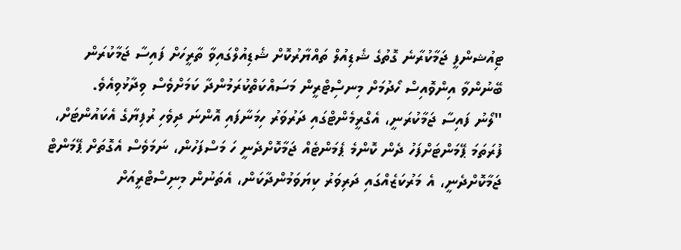ޓިއުޝންފީ ޖަމާކުރާނެ ގޮތުގެ ޝެޑިއުލް ތައްޔާރުކޮށް ޝެޑިއުލްގައިވާ ތާރީހަށް ފައިސާ ޖަމާކުރަން ބޭނުންވާ އިންވޮއިސް ހޯދުމަށް މިނސިްޓްރީން މަސައްކަތްކުރަމުންދާ ކަމަށްވެސް ވިދާޅުވިއެވެ.
"ލޯނު ފައިސާ ޖަމާކުރަނީ، އެގްރީމެންޓްގައި ދަރުވަރު ހިމަނާފައި އޮންނަ ދިވެހި ރުފިޔާގެ އެކައުންޓަށް، ފުރަތަމަ ޕޭމަންޓަށްފަހު ދެން ކޮންމެ ޕެމަންޓެއް ޖަމާކޮށްދެނީ ހަ މަސްފަހުން، ނަމަވެސް އެގޮތަށް ޕޭމަންޓް ޖަމާކޮށްދެނީ، އެ މަރުކަޒެއްގައި ދަރިވަރު ކިޔަވަމުންދާކަން، އެތަނުން މިނިސްޓްރީއަށް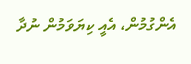އެންގުމުން، އެއީ ކިޔަވަމުން ނުދާ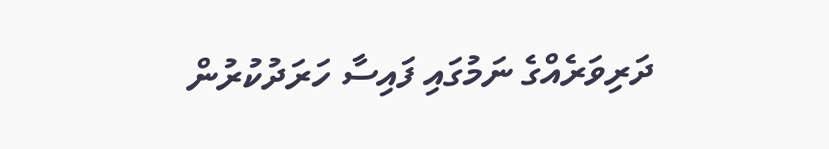ދަރިވަރެއްގެ ނަމުގައި ފައިސާ ހަރަދުކުރުން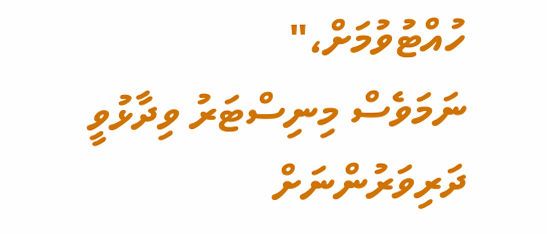ހުއްޓުވުމަށް،"
ނަމަވެސް މިނިސްޓަރު ވިދާޅުވީ ދަރިވަރުންނަށް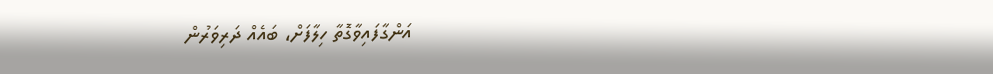އަންގާފައިވާގޮތާ ހިލާފަށް، ބައެއް ދަރިވަރުން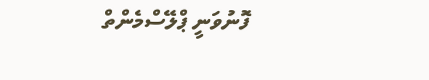ފޮނުވަނީ ޕްލޭސްމެންތް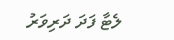ލެޓާ ފަދަ ދަރިވަރު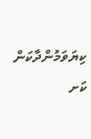ކިޔަވަމުންދާކަން ކަށ